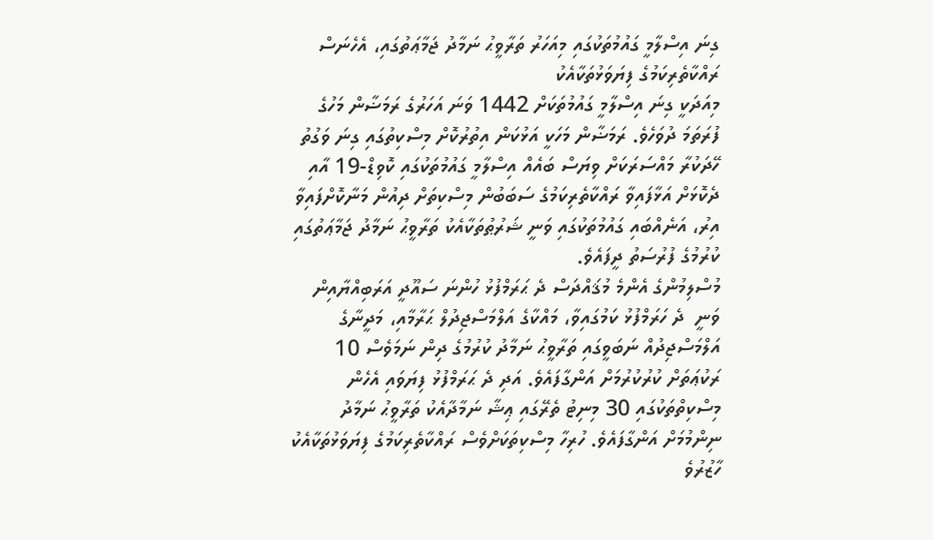ގިނަ އިސްލާމީ ގައުމުތަކުގައި މިއަހަރު ތަރާވީޙު ނަމާދު ޖަމާޢަތުގައި، އެހެނަސް ރައްކާތެރިކަމުގެ ފިޔަވަޅުތަކާއެކު
މިއަދަކީ ގިނަ އިސްލާމީ ގައުމުތަކަށް 1442 ވަނަ އަހަރުގެ ރަމަޟާން މަހުގެ ފުރަތަމަ ދުވަހެވެ. ރަމަޟާން މަހަކީ އަޅުކަން އިތުރުކޮށް މިސްކިތުގައި ގިނަ ވަގުތު ހޭދަކުރާ މައްސަރަކަށް ވިޔަސް ބައެއް އިސްލާމީ ގައުމުތަކުގައި ކޮވިޑް-19 އާއި ދެކޮޅަށް އަޅާފައިވާ ރައްކާތެރިކަމުގެ ސަބަބުން މިސްކިތަށް ދިއުން މަނާކޮށްފައިވާ އިރު، އަނެއްބައި ގައުމުތަކުގައި ވަނީ ޝަރުޠުތަކާއެކު ތަރާވީޙު ނަމާދު ޖަމާޢަތުގައި ކުރުމުގެ ފުރުސަތު ދީފައެވެ.
މުސްލިމުންގެ އެންމެ މުޤައްދަސް ދެ ޙަރަމްފުޅު ހުންނަ ސައޫދީ އަރަބިއްޔާއިން ވަނީ  ދެ ހަރަމްފުޅު ކަމުގައިވާ، މައްކާގެ އަލްމަސްޖިދުލް ޙަރާމާއި، މަދީނާގެ އަލްމަސްޖިދުއް ނަބަވީގައި ތަރާވީޙު ނަމާދު ކުރުމުގެ ދިން ނަމަވެސް 10 ރަކުޢަތަށް ކުރުކުރުމަށް އަންގާފައެވެ. އަދި ދެ ޙަރަމްފުޅު ފިޔަވައި އެހެން މިސްކިތްތަކުގައި 30 މިނިޓު ތެރޭގައި ޢިޝާ ނަމާދާއެކު ތަރާވީޙު ނަމާދު ނިންމުމަށް އަންގާފައެވެ. ހުރިހާ މިސްކިތަކަށްވެސް ރައްކާތެރިކަމުގެ ފިޔަވަޅުތަކާއެކު ހާޒުރުވެ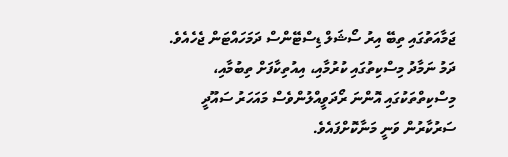ޖަމާއަތުގައި ތިބޭ އިރު ސޯޝަލް ޑިސްޓޭންސް ދަމަހައްޓަން ޖެހެއެވެ.
ދަމު ނަމާދު މިސްކިތުގައި ކުރުމާއި، އިއުތިކާފަށް ތިބުމާއި، މިސްކިތްތަކުގައި އޮންނަ ރޯދަވީއްލުންވެސް މައަހަރު ސައޫދީ ސަރުކާރުން ވަނީ މަނާކޮށްފައެވެ.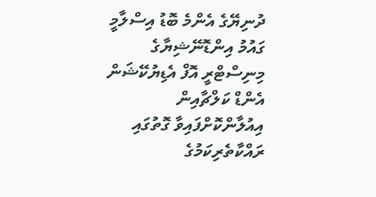ދުނިޔޭގެ އެންމެ ބޮޑު އިސްލާމީ ގައުމު އިންޑޮނޭޝިޔާގެ މިނިސްޓްރީ އޮފް އެޑިޔުކޭޝަން އެންޑް ކަލްޗާއިން އިއުލާންކޮށްފައިވާ ގޮތުގައި ރައްކާތެރިކަމުގެ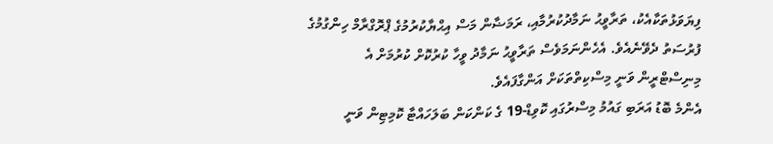ފިޔަވަޅުތަކާއެކު، ތަރާވީޙު ނަމާދުކުރުމާއި، ރަމަޟާން މަސް އިޙްޔާކުރުމުގެ ޕްރޮގްރާމް ހިންގުމުގެ ފުރުސަތު ދެވޭނެއެވެ. އެހެންނަމަވެސް ތަރާވީޙު ނަމާދު ވީހާ ކުރުކޮށް ކުރުމަށް އެ މިނިސްޓްރީން ވަނީ މިސްކިތްތަކަށް އަންގާފައެވެ.
އެންމެ ބޮޑު އަރަބި ގައުމު މިސްރުގައި ކޮވިޑް-19 ގެ ކަންކަން ބަލަހައްޓާ ކޮމިޓިން ވަނީ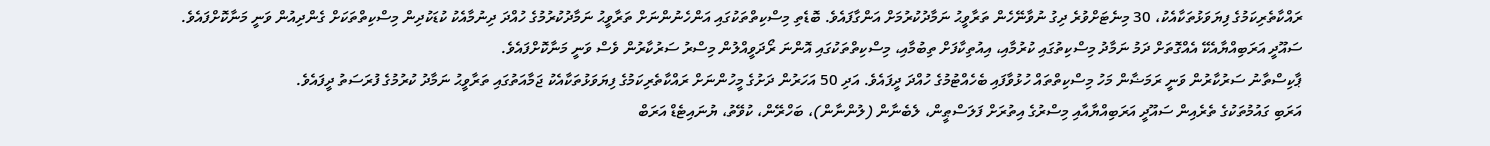ރައްކާތެރިކަމުގެ ފިޔަވަޅުތަކާއެކު، 30 މިނެޓަށްވުރެ ދިގު ނުވާނޭހެން ތަރާވީޙު ނަމާދުކުރުމަށް އަންގާފައެވެ. ބޮޑެތި މިސްކިތްތަކުގައި އަންހެނުންނަށް ތަރާވީޙު ނަމާދުކުރުމުގެ ހުއްދަ ދިނުމާއެކު ކުޑަކުދިން މިސްކިތްތަކަށް ގެންދިއުން ވަނީ މަނާކޮށްފައެވެ.
ސައޫދީ އަރަބިއްޔާއެކޭ އެއްގޮތަށް ދަމު ނަމާދު މިސްކިތުގައި ކުރުމާއި، އިއުތިކާފަށް ތިބުމާއި، މިސްކިތްތަކުގައި އޮންނަ ރޯދަވީއްލުން މިސްރު ސަރުކާރުން ވެސް ވަނީ މަނާކޮށްފައެވެ.
ޕާކިސްތާނު ސަރުކާރުން ވަނީ ރަމަޟާން މަހު މިސްކިތްތައް ހުޅުވާފައި ބެހެއްޓުމުގެ ހުއްދަ ދީފައެވެ. އަދި 50 އަހަރުން ދަށުގެ މީހުންނަށް ރައްކާތެރިކަމުގެ ފިޔަވަޅުތަކާއެކު ޖަމާއަތުގައި ތަރާވީޙު ނަމާދު ކުރުމުގެ ފުރަސަތު ދީފައެވެ.
އަރަބި ގައުމުތަކުގެ ތެރެއިން ސައޫދީ އަރަބިއްޔާއާއި މިސްރުގެ އިތުރަށް ފަލަސްޠީން، ލެބެނާން (ލުންނާން)، ބަހްރޭން، ކުވޭތު، ޔުނައިޓެޑް އަރަބް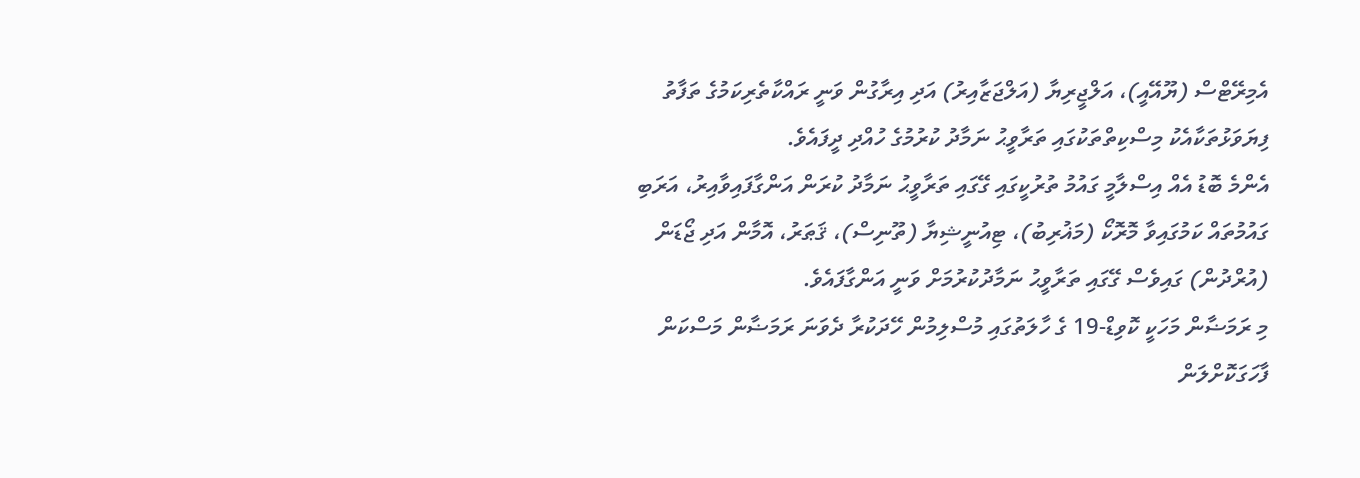އެމިރޭޓްސް (ޔޫއޭއީ)، އަލްޖީރިޔާ (އަލްޖަޒާއިރު) އަދި އިރާގުން ވަނީ ރައްކާތެރިކަމުގެ ތަފާތު ފިޔަވަޅުތަކާއެކު މިސްކިތްތަކުގައި ތަރާވީޙު ނަމާދު ކުރުމުގެ ހުއްދި ދީފައެވެ.
އެންމެ ބޮޑު އެއް އިސްލާމީ ގައުމު ތުރުކީގައި ގޭގައި ތަރާވީޙު ނަމާދު ކުރަން އަންގާފައިވާއިރު، އަރަބި ގައުމުތައް ކަމުގައިވާ މޮރޮކޯ (މަޣުރިބު)، ޓިއުނީޝިޔާ (ތޫނިސް)، ޤަޠަރު، އޮމާން އަދި ޖޯޑަން (އުރްދުން) ގައިވެސް ގޭގައި ތަރާވީޙު ނަމާދުކުރުމަށް ވަނީ އަންގާފައެވެ.
މި ރަމަޟާން މަހަކީ ކޮވިޑް-19 ގެ ހާލަތުގައި މުސްލިމުން ހޭދަކުރާ ދެވަނަ ރަމަޟާން މަސްކަން ފާހަގަކޮށްލަން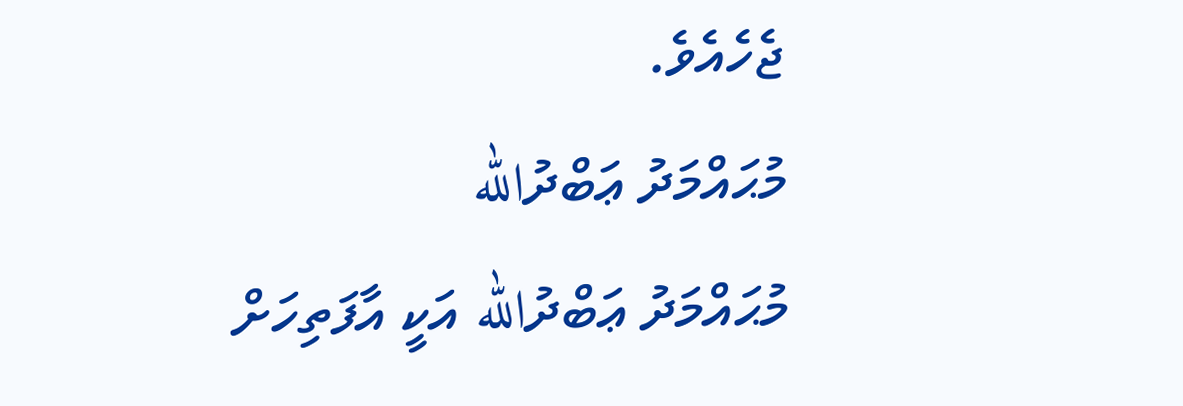ޖެހެއެވެ.
މުޙައްމަދު ޢަބްދުالله
މުޙައްމަދު ޢަބްދުالله އަކީ އާފަތިހަށް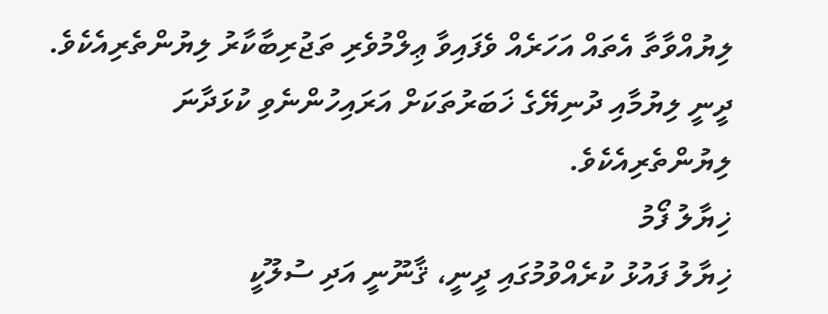ލިޔުއްވާތާ އެތައް އަހަރެއް ވެފައިވާ ޢިލްމުވެރި ތަޖުރިބާކާރު ލިޔުންތެރިއެކެވެ. ދީނީ ލިޔުމާއި ދުނިޔޭގެ ޚަބަރުތަކަށް އަރައިހުންނެވި ކުޅަދާނަ ލިޔުންތެރިއެކެވެ.
ޚިޔާލު ފޯމު
ޚިޔާލު ފައުޅު ކުރެއްވުމުގައި ދީނީ، ޤާނޫނީ އަދި ސުލޫކީ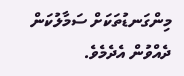މިންގަނޑުތަކަށް ސަމާލުކަން ދެއްވުން އެދެމެވެ.